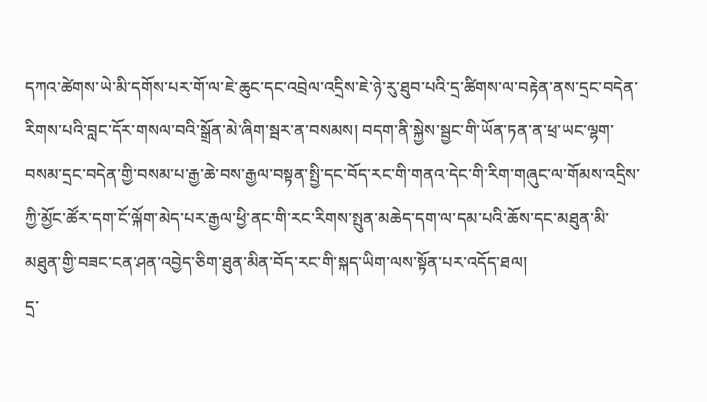དཀའ་ཚེགས་ཡེ་མི་དགོས་པར་གོ་ལ་ཇེ་ཆུང་དང་འབྲེལ་འདྲིས་ཇེ་ཉེ་རུ་ཐུབ་པའི་དྲ་ཚིགས་ལ་བརྟེན་ནས་དྲང་བདེན་རིགས་པའི་བླང་དོར་གསལ་བའི་སྒྲོན་མེ་ཞིག་སྦར་ན་བསམས། བདག་ནི་སྐྱེས་སྦྱང་གི་ཡོན་ཏན་ན་ཕྲ་ཡང་ལྷག་བསམ་དྲང་བདེན་གྱི་བསམ་པ་རྒྱ་ཆེ་བས་རྒྱལ་བསྟན་སྤྱི་དང་བོད་རང་གི་གནའ་དེང་གི་རིག་གཞུང་ལ་གོམས་འདྲིས་ཀྱི་མྱོང་ཚོར་དག་ངོ་ལྐོག་མེད་པར་རྒྱལ་ཕྱི་ནང་གི་རང་རིགས་སྤུན་མཆེད་དག་ལ་དམ་པའི་ཆོས་དང་མཐུན་མི་མཐུན་གྱི་བཟང་ངན་ཤན་འབྱེད་ཅིག་ཐུན་མིན་བོད་རང་གི་སྐད་ཡིག་ལས་སྟོན་པར་འདོད་ཐལ།
དྲ་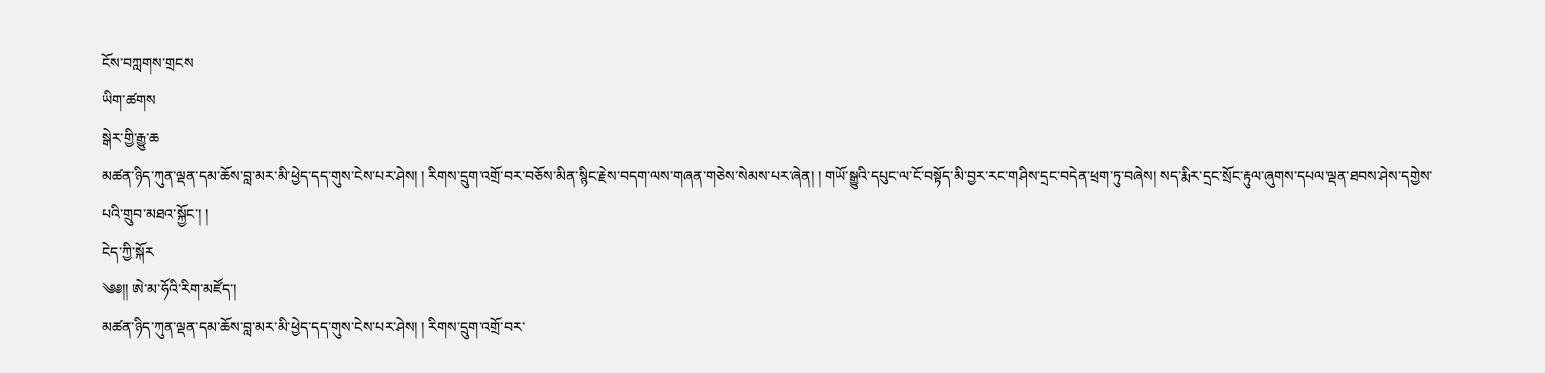ངོས་བཀླགས་གྲངས
ཡིག་ཚགས
སྒེར་གྱི་རྒྱུ་ཆ
མཚན་ཉིད་ཀུན་ལྡན་དམ་ཆོས་བླ་མར་མི་ཕྱེད་དད་གུས་ངེས་པར་ཤེས། ། རིགས་དྲུག་འགྲོ་བར་བཅོས་མིན་སྙིང་རྗེས་བདག་ལས་གཞན་གཅེས་སེམས་པར་ཞེན། ། གཡོ་སྒྱུའི་དཔུང་ལ་ངོ་བསྟོད་མི་བྱར་རང་གཤིས་དྲང་བདེན་ཕྲག་ཏུ་བཞེས། སད་རྨིར་དྲང་སྲོང་རྟུལ་ཞུགས་དཔལ་ལྡན་ཐབས་ཤེས་དགྱེས་པའི་གྲུབ་མཐའ་སྐྱོང་། །
ངེད་ཀྱི་སྐོར
༄༅།། ཨེ་མ་ཧོའི་རིག་མཛོད་།
མཚན་ཉིད་ཀུན་ལྡན་དམ་ཆོས་བླ་མར་མི་ཕྱེད་དད་གུས་ངེས་པར་ཤེས། ། རིགས་དྲུག་འགྲོ་བར་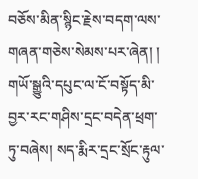བཅོས་མིན་སྙིང་རྗེས་བདག་ལས་གཞན་གཅེས་སེམས་པར་ཞེན། ། གཡོ་སྒྱུའི་དཔུང་ལ་ངོ་བསྟོད་མི་བྱར་རང་གཤིས་དྲང་བདེན་ཕྲག་ཏུ་བཞེས། སད་རྨིར་དྲང་སྲོང་རྟུལ་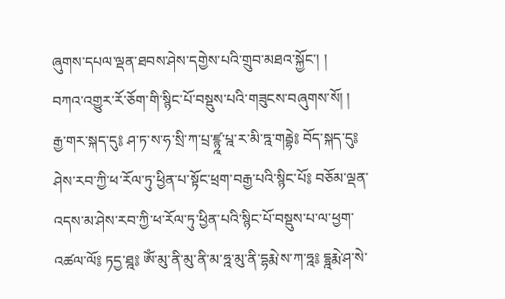ཞུགས་དཔལ་ལྡན་ཐབས་ཤེས་དགྱེས་པའི་གྲུབ་མཐའ་སྐྱོང་། །
བཀའ་འགྱུར་རོ་ཅོག་གི་སྙིང་པོ་བསྡུས་པའི་གཟུངས་བཞུགས་སོ། །
རྒྱ་གར་སྐད་དུ༔ ཤ་ཏ་ས་ཧ་སྲི་ཀ་པྲ་ཛྙྰ་པྰ་ར་མི་ཏྰ་གརྦྷེ༔ བོད་སྐད་དུ༔ ཤེས་རབ་ཀྱི་ཕ་རོལ་ཏུ་ཕྱིན་པ་སྟོང་ཕྲག་བརྒྱ་པའི་སྙིང་པོ༔ བཅོམ་ལྡན་འདས་མ་ཤེས་རབ་ཀྱི་ཕ་རོལ་ཏུ་ཕྱིན་པའི་སྙིང་པོ་བསྡུས་པ་ལ་ཕྱག་འཚལ་ལོ༔ ཏདྱ་ཐྰ༔ ཨོཾ་མུ་ནི་མུ་ནི་མ་ཧྰ་མུ་ནི་དྷརྨེ་ས་ཀ་ཧྰ༔ དྷྰརྨེ་ཤ་སེ་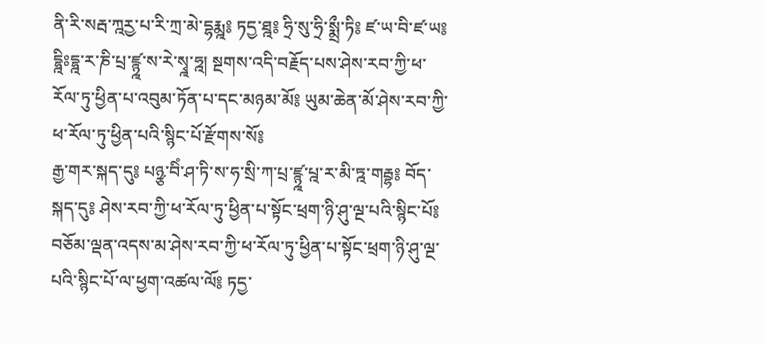ནི་རི་སརྦ་ཀྰརྱ་པ་རི་ཀྲ་མེ་དྷརྨྰ༔ ཏདྱ་ཐྰ༔ ཧྲི་སུ་ཧྲི་སྨྲྀ་ཏི༔ ཛ་ཡ་བི་ཛ་ཡ༔ དྷྰིཿདྷྰ་ར་ཎི་པྲ་ཛྙྰ་ས་རེ་སྭྰ་ཧྰ། སྔགས་འདི་བརྗོད་པས་ཤེས་རབ་ཀྱི་ཕ་རོལ་ཏུ་ཕྱིན་པ་འབུམ་ཏོན་པ་དང་མཉམ་མོ༔ ཡུམ་ཆེན་མོ་ཤེས་རབ་ཀྱི་ཕ་རོལ་ཏུ་ཕྱིན་པའི་སྙིང་པོ་རྫོགས་སོ༔
རྒྱ་གར་སྐད་དུ༔ པཉྩ་བིཾ་ཤ་ཏི་ས་ཧ་སྲི་ཀ་པྲ་ཛྙྰ་པྰ་ར་མི་ཏྰ་གརྦྷ༔ བོད་སྐད་དུ༔ ཤེས་རབ་ཀྱི་ཕ་རོལ་ཏུ་ཕྱིན་པ་སྟོང་ཕྲག་ཉི་ཤུ་ལྔ་པའི་སྙིང་པོ༔ བཅོམ་ལྡན་འདས་མ་ཤེས་རབ་ཀྱི་ཕ་རོལ་ཏུ་ཕྱིན་པ་སྟོང་ཕྲག་ཉི་ཤུ་ལྔ་པའི་སྙིང་པོ་ལ་ཕྱག་འཚལ་ལོ༔ ཏདྱ་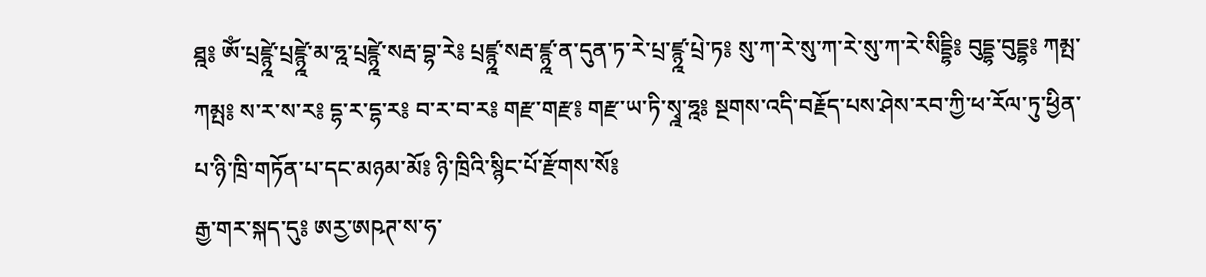ཐྰ༔ ཨོཾ་པྲཛྙྰེ་པྲཛྙྰེ་མ་ཧྰ་པྲཛྙྰེ་སརྦ་བྷ་རེ༔ པྲཛྙྰ་སརྦ་ཛྙྰ་ན་དུན་ཏ་རེ་པྲ་ཛྙྰ་པྲེ་ཏ༔ སུ་ཀ་རེ་སུ་ཀ་རེ་སུ་ཀ་རེ་སིདྡྷི༔ བུདྡྷ་བུདྡྷ༔ ཀམྤ་ཀམྤ༔ ས་ར་ས་ར༔ དྷ་ར་དྷ་ར༔ བ་ར་བ་ར༔ གརྫ་གརྫ༔ གརྫ་ཡ་ཏི་སྭྰ་ཧྰ༔ སྔགས་འདི་བརྗོད་པས་ཤེས་རབ་ཀྱི་ཕ་རོལ་ཏུ་ཕྱིན་པ་ཉི་ཁྲི་གཏོན་པ་དང་མཉམ་མོ༔ ཉི་ཁྲིའི་སྙིང་པོ་རྫོགས་སོ༔
རྒྱ་གར་སྐད་དུ༔ ཨརྱ་ཨཥཊ་ས་ཧ་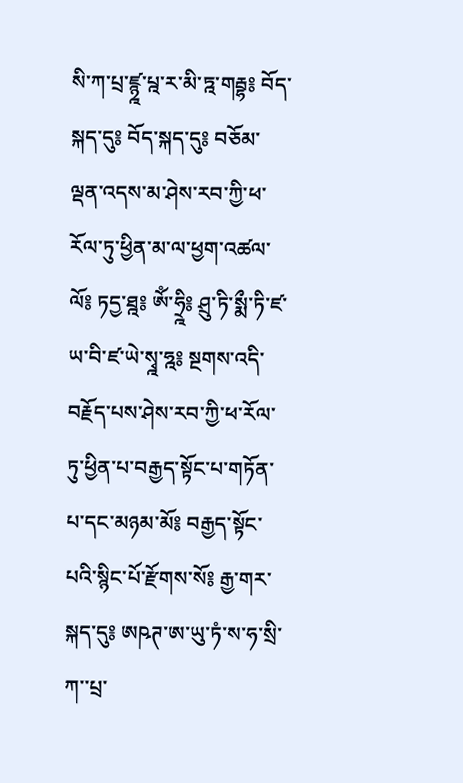སི་ཀ་པྲ་ཛྙྰ་པྰ་ར་མི་ཏྰ་གརྦྷ༔ བོད་སྐད་དུ༔ བོད་སྐད་དུ༔ བཅོམ་ལྡན་འདས་མ་ཤེས་རབ་ཀྱི་ཕ་རོལ་ཏུ་ཕྱིན་མ་ལ་ཕྱག་འཚལ་ལོ༔ ཏདྱ་ཐྰ༔ ཨོཾ་ཧྲྰི༔ ཤྲུ་ཏི་སྨྀ་ཏི་ཛ་ཡ་བི་ཛ་ཡེ་སྭྰ་ཧྰ༔ སྔགས་འདི་བརྗོད་པས་ཤེས་རབ་ཀྱི་ཕ་རོལ་ཏུ་ཕྱིན་པ་བརྒྱད་སྟོང་པ་གཏོན་པ་དང་མཉམ་མོ༔ བརྒྱད་སྟོང་པའི་སྙིང་པོ་རྫོགས་སོ༔ རྒྱ་གར་སྐད་དུ༔ ཨཥཊ་ཨ་ཡུ་ཏཾ་ས་ཧ་སྲི་ཀ་་པྲ་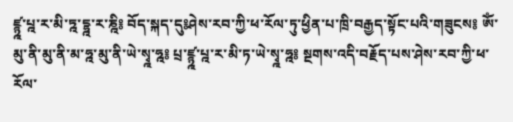ཛྙྰ་པྰ་ར་མི་ཏྰ་དྷྰ་ར་ཎྰི༔ བོད་སྐད་དུ༔ཤེས་རབ་ཀྱི་ཕ་རོལ་ཏུ་ཕྱིན་པ་ཁྲི་བརྒྱད་སྟོང་པའི་གཟུངས༔ ཨོཾ་མུ་ནི་མུ་ནི་མ་ཧྰ་མུ་ནི་ཡེ་སྭྰ་ཧྰ༔ པྲ་ཛྙྰ་པྰ་ར་མི་ཏ་ཡེ་སྭྰ་ཧྰ༔ སྔགས་འདི་བརྗོད་པས་ཤེས་རབ་ཀྱི་ཕ་རོལ་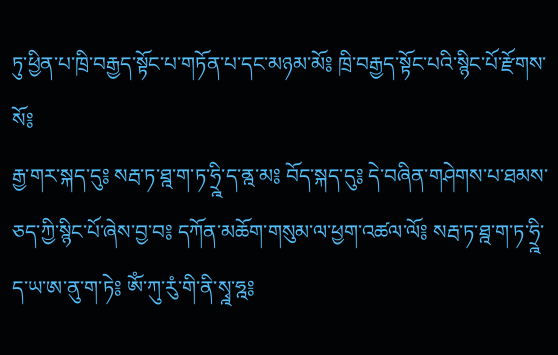ཏུ་ཕྱིན་པ་ཁྲི་བརྒྱད་སྟོང་པ་གཏོན་པ་དང་མཉམ་མོ༔ ཁྲི་བརྒྱད་སྟོང་པའི་སྙིང་པོ་རྫོགས་སོ༔
རྒྱ་གར་སྐད་དུ༔ སརྦ་ཏ་ཐྰ་ག་ཏ་ཧྲྰི་ད་ནྰ་མ༔ བོད་སྐད་དུ༔ དེ་བཞིན་གཤེགས་པ་ཐམས་ཅད་ཀྱི་སྙིང་པོ་ཞེས་བྱ་བ༔ དཀོན་མཆོག་གསུམ་ལ་ཕྱག་འཚལ་ལོ༔ སརྦ་ཏ་ཐྰ་ག་ཏ་ཧྲྰི་ད་ཡ་ཨ་ནུ་ག་ཏེ༔ ཨོཾ་ཀུ་རུཾ་གི་ནི་སྭྰ་ཧྰ༔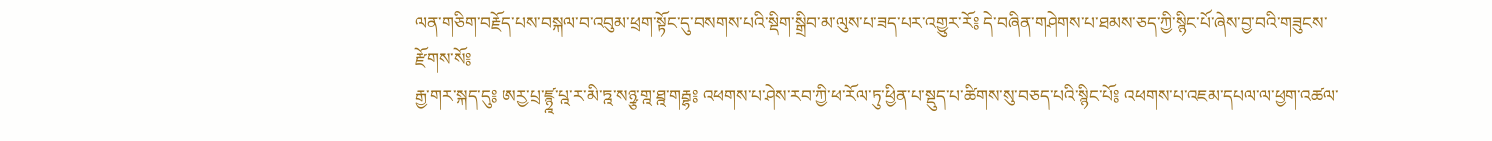ལན་གཅིག་བརྗོད་པས་བསྐལ་བ་འབུམ་ཕྲག་སྟོང་དུ་བསགས་པའི་སྡིག་སྒྲིབ་མ་ལུས་པ་ཟད་པར་འགྱུར་རོ༔ དེ་བཞིན་གཤེགས་པ་ཐམས་ཅད་ཀྱི་སྙིང་པོ་ཞེས་བྱ་བའི་གཟུངས་རྫོགས་སོ༔
རྒྱ་གར་སྐད་དུ༔ ཨརྱ་པྲ་ཛྙྰ་པྰ་ར་མི་ཏྰ་སཉྩ་གྰ་ཐྰ་གརྦྷ༔ འཕགས་པ་ཤེས་རབ་ཀྱི་ཕ་རོལ་ཏུ་ཕྱིན་པ་སྡུད་པ་ཚིགས་སུ་བཅད་པའི་སྙིང་པོ༔ འཕགས་པ་འཇམ་དཔལ་ལ་ཕྱག་འཚལ་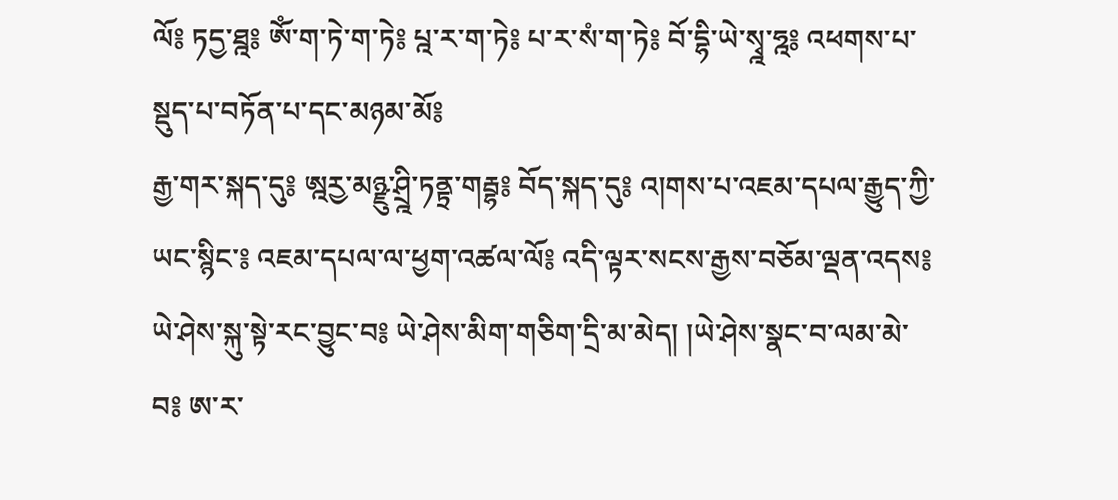ལོ༔ ཏདྱ་ཐྰ༔ ཨོཾ་ག་ཏེ་ག་ཏེ༔ པྰ་ར་ག་ཏེ༔ པ་ར་སཾ་ག་ཏེ༔ བོ་དྷི་ཡེ་སྭྰ་ཧྰ༔ འཕགས་པ་སྡུད་པ་བཏོན་པ་དང་མཉམ་མོ༔
རྒྱ་གར་སྐད་དུ༔ ཨྰརྱ་མཉྫུ་ཤྲྰི་ཏནྟྲ་གརྦྷ༔ བོད་སྐད་དུ༔ འ།གས་པ་འཇམ་དཔལ་རྒྱུད་ཀྱི་ཡང་སྙིང་༔ འཇམ་དཔལ་ལ་ཕྱག་འཚལ་ལོ༔ འདི་ལྟར་སངས་རྒྱས་བཅོམ་ལྡན་འདས༔ ཡེ་ཤེས་སྐུ་སྟེ་རང་བྱུང་བ༔ ཡེ་ཤེས་མིག་གཅིག་དྲི་མ་མེད། །ཡེ་ཤེས་སྣང་བ་ལམ་མེ་བ༔ ཨ་ར་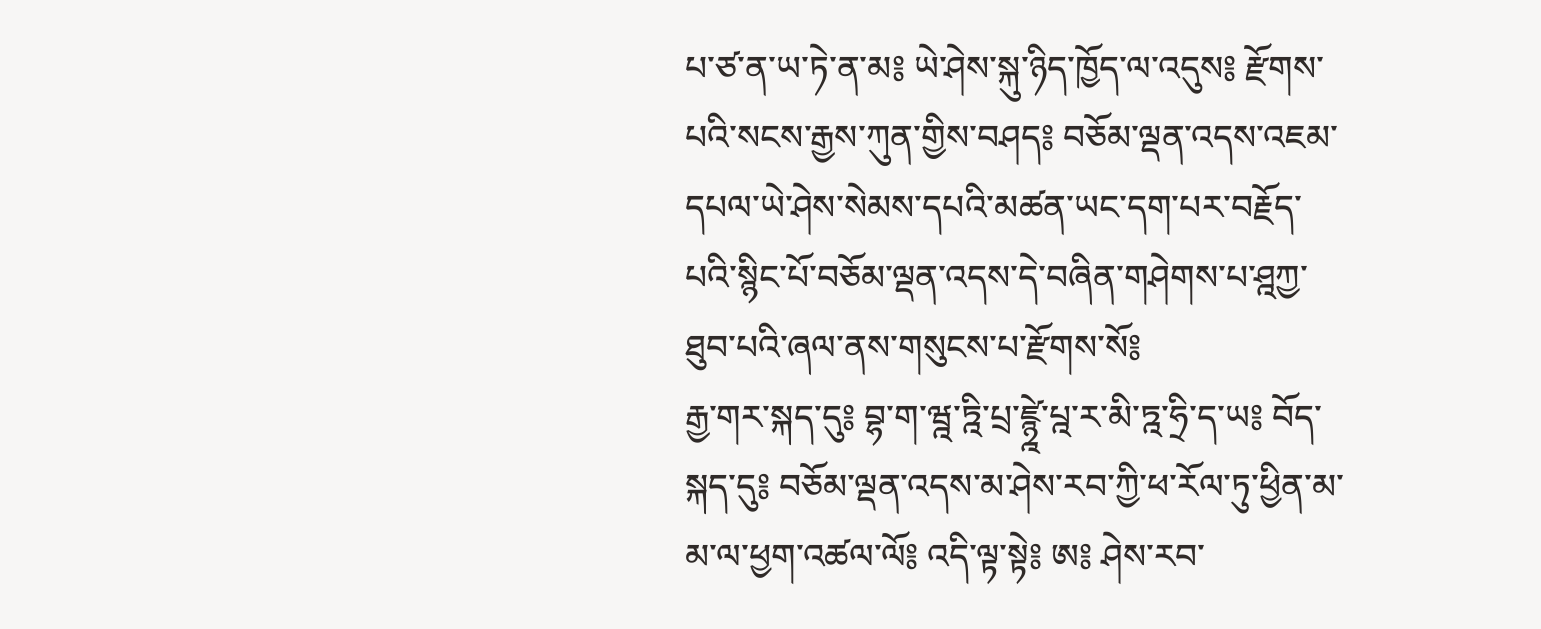པ་ཙ་ན་ཡ་ཏེ་ན་མ༔ ཡེ་ཤེས་སྐུ་ཉིད་ཁྱོད་ལ་འདུས༔ རྫོགས་པའི་སངས་རྒྱས་ཀུན་གྱིས་བཤད༔ བཅོམ་ལྡན་འདས་འཇམ་དཔལ་ཡེ་ཤེས་སེམས་དཔའི་མཚན་ཡང་དག་པར་བརྗོད་པའི་སྙིང་པོ་བཅོམ་ལྡན་འདས་དེ་བཞིན་གཤེགས་པ་ཤྰཀྱ་ཐུབ་པའི་ཞལ་ནས་གསུངས་པ་རྫོགས་སོ༔
རྒྱ་གར་སྐད་དུ༔ བྷ་ག་ཝྰ་ཏྰི་པྲ་ཛྙྰེ་པྰ་ར་མི་ཏྰ་ཧྲི་ད་ཡ༔ བོད་སྐད་དུ༔ བཅོམ་ལྡན་འདས་མ་ཤེས་རབ་ཀྱི་ཕ་རོལ་ཏུ་ཕྱིན་མ་མ་ལ་ཕྱག་འཚལ་ལོ༔ འདི་ལྟ་སྟེ༔ ཨ༔ ཤེས་རབ་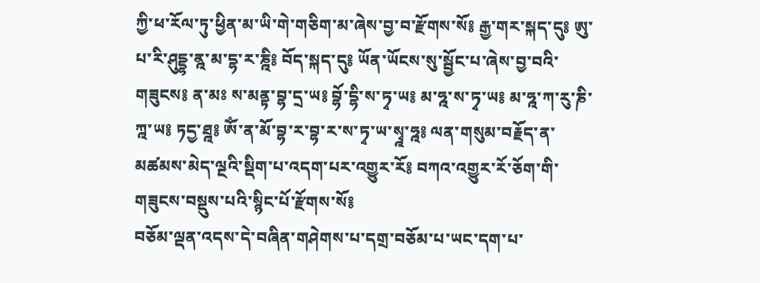ཀྱི་ཕ་རོལ་ཏུ་ཕྱིན་མ་ཡི་གེ་གཅིག་མ་ཞེས་བྱ་བ་རྫོགས་སོ༔ རྒྱ་གར་སྐད་དུ༔ ཨུ་པ་རི་ཤུདྡྷ་ནྰ་མ་དྷ་ར་ཎྰི༔ བོད་སྐད་དུ༔ ཡོན་ཡོངས་སུ་སྦྱོང་པ་ཞེས་བྱ་བའི་གཟུངས༔ ན་མཿ ས་མནྟ་བྷ་དྲ་ཡ༔ བྷོ་དྷི་ས་ཏྭ་ཡ༔ མ་ཧྰ་ས་ཏྭ་ཡ༔ མ་ཧྰ་ཀ་རུ་ཎི་ཀྰ་ཡ༔ ཏདྱ་ཐྰ༔ ཨོཾ་ན་མོ་བྷ་ར་བྷ་ར་ས་ཏྭ་ཡ་སྭྰ་ཧྰ༔ ལན་གསུམ་བརྗོད་ན་མཚམས་མེད་ལྔའི་སྡིག་པ་འདག་པར་འགྱུར་རོ༔ བཀའ་འགྱུར་རོ་ཅོག་གི་གཟུངས་བསྡུས་པའི་སྙིང་པོ་རྫོགས་སོ༔
བཅོམ་ལྡན་འདས་དེ་བཞིན་གཤེགས་པ་དགྲ་བཅོམ་པ་ཡང་དག་པ་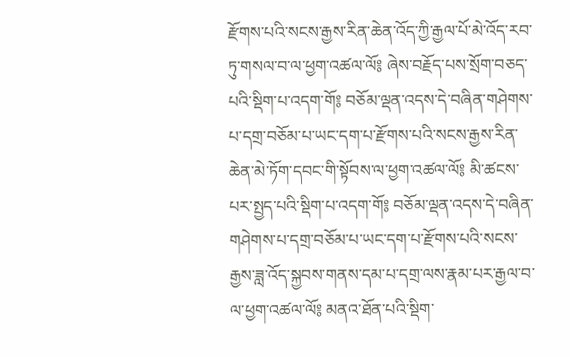རྫོགས་པའི་སངས་རྒྱས་རིན་ཆེན་འོད་ཀྱི་རྒྱལ་པོ་མེ་འོད་རབ་ཏུ་གསལ་བ་ལ་ཕྱག་འཚལ་ལོ༔ ཞེས་བརྗོད་པས་སྲོག་བཅད་པའི་སྡིག་པ་འདག་གོ༔ བཅོམ་ལྡན་འདས་དེ་བཞིན་གཤེགས་པ་དགྲ་བཅོམ་པ་ཡང་དག་པ་རྫོགས་པའི་སངས་རྒྱས་རིན་ཆེན་མེ་ཏོག་དབང་གི་སྟོབས་ལ་ཕྱག་འཚལ་ལོ༔ མི་ཚངས་པར་སྤྱད་པའི་སྡིག་པ་འདག་གོ༔ བཅོམ་ལྡན་འདས་དེ་བཞིན་གཤེགས་པ་དགྲ་བཅོམ་པ་ཡང་དག་པ་རྫོགས་པའི་སངས་རྒྱས་ཟླ་འོད་སྐྱབས་གནས་དམ་པ་དགྲ་ལས་རྣམ་པར་རྒྱལ་བ་ལ་ཕྱག་འཚལ་ལོ༔ མནའ་ཐོན་པའི་སྡིག་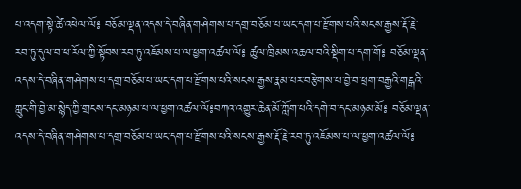པ་འདག་སྟེ་ཚེ་འཕེལ་ལོ༔ བཅོམ་ལྡན་འདས་དེ་བཞིན་གཤེགས་པ་དགྲ་བཅོམ་པ་ཡང་དག་པ་རྫོགས་པའི་སངས་རྒྱས་རྡོ་རྗེ་རབ་ཏུ་དུལ་བ་ཕ་རོལ་ཀྱི་སྟོབས་རབ་ཏུ་འཇོམས་པ་ལ་ཕྱག་འཚལ་ལོ༔ ཚུལ་ཁྲིམས་འཆལ་བའི་སྡིག་པ་དག་གོ༔ བཅོམ་ལྡན་འདས་དེ་བཞིན་གཤེགས་པ་དགྲ་བཅོམ་པ་ཡང་དག་པ་རྫོགས་པའི་སངས་རྒྱས་རྣམ་པར་བརྩེགས་པ་བྱེ་བ་ཕྲག་བརྒྱའི་གངྒའི་ཀླུང་གི་བྱེ་མ་སྙེད་ཀྱི་གྲངས་དང་མཉམ་པ་ལ་ཕྱག་འཚལ་ལོ༔བཀའ་འགྱུར་ཆེན་མོ་ཀློག་པའི་དགེ་བ་དང་མཉམ་མོ༔ བཅོམ་ལྡན་འདས་དེ་བཞིན་གཤེགས་པ་དགྲ་བཅོམ་པ་ཡང་དག་པ་རྫོགས་པའི་སངས་རྒྱས་རྡོ་རྗེ་རབ་ཏུ་འཇོམས་པ་ལ་ཕྱག་འཚལ་ལོ༔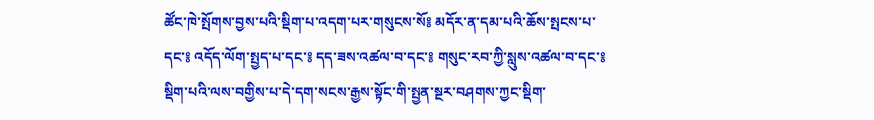ཚོང་ཁེ་སྤོགས་བྱས་པའི་སྡིག་པ་འདག་པར་གསུངས་སོ༔ མདོར་ན་དམ་པའི་ཆོས་སྤངས་པ་དང་༔ འདོད་ལོག་སྤྱད་པ་དང་༔ དད་ཟས་འཚལ་བ་དང་༔ གསུང་རབ་ཀྱི་སླུས་འཚལ་བ་དང་༔ སྡིག་པའི་ལས་བགྱིས་པ་དེ་དག་སངས་རྒྱས་སྟོང་གི་སྤྱན་སྔར་བཤགས་ཀྱང་སྡིག་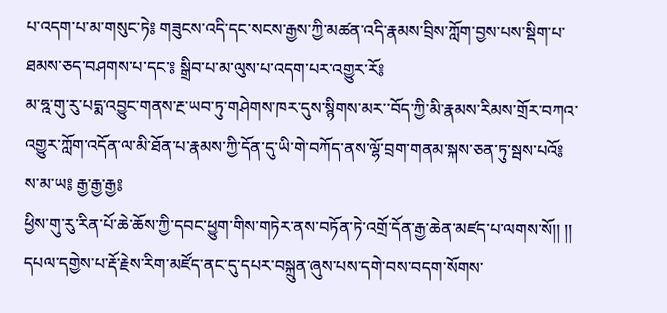པ་འདག་པ་མ་གསུང་ཏེ༔ གཟུངས་འདི་དང་སངས་རྒྱས་ཀྱི་མཚན་འདི་རྣམས་བྲིས་ཀློག་བྱས་པས་སྡིག་པ་ཐམས་ཅད་བཤགས་པ་དང་༔ སྒྲིབ་པ་མ་ལུས་པ་འདག་པར་འགྱུར་རོ༔
མ་ཧྰ་གུ་རུ་པདྨ་འབྱུང་གནས་རྔ་ཡབ་ཏུ་གཤེགས་ཁར་དུས་སྙིགས་མར་་བོད་ཀྱི་མི་རྣམས་རིམས་གྲོར་བཀའ་འགྱུར་ཀློག་འདོན་ལ་མི་ཐོན་པ་རྣམས་ཀྱི་དོན་དུ་ཡི་གེ་བཀོད་ནས་ལྷོ་བྲག་གནམ་སྐས་ཅན་ཏུ་སྦས་པའོ༔ ས་མ་ཡ༔ རྒྱ་རྒྱ་རྒྱ༔
ཕྱིས་གུ་རུ་རིན་པོ་ཆེ་ཆོས་ཀྱི་དབང་ཕྱུག་གིས་གཏེར་ནས་བཏོན་ཏེ་འགྲོ་དོན་རྒྱ་ཆེན་མཛད་པ་ལགས་སོ།། །།
དཔལ་དགྱེས་པ་རྡོ་རྗེས་རིག་མཛོད་ནང་དུ་དཔར་བསྐྲུན་ཞུས་པས་དགེ་བས་བདག་སོགས་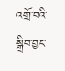འགྲོ་བའི་སྒྲིབ་བྱང་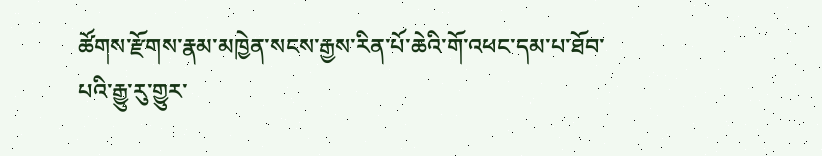ཚོགས་རྫོགས་རྣམ་མཁྱེན་སངས་རྒྱས་རིན་པོ་ཆེའི་གོ་འཕང་དམ་པ་ཐོབ་པའི་རྒྱུ་རུ་གྱུར་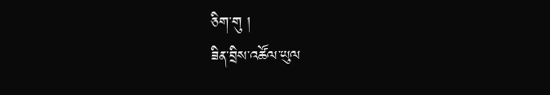ཅིག་གུ །
ཟིན་བྲིས་འཚོལ་ཡུལ